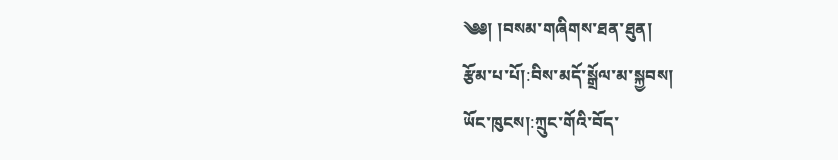༄༅། །བསམ་གཞིགས་ཐན་ཐུན།
རྩོམ་པ་པོ།:བིས་མདོ་སྒྲོལ་མ་སྐྱབས།
ཡོང་ཁུངས།:ཀྲུང་གོའི་བོད་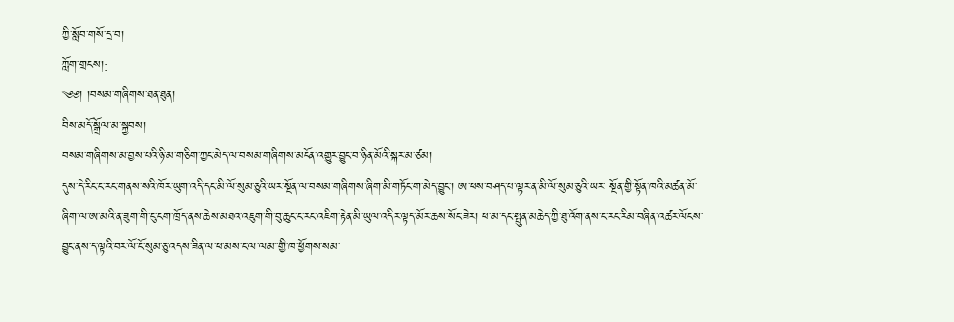ཀྱི་སློབ་གསོ་དྲ་བ།
ཀློག་གྲངས།:
༄༅། །བསམ་གཞིགས་ཐན་ཐུན།
བིས་མདོ་སྒྲོལ་མ་སྐྱབས།
བསམ་གཞིགས་མ་བྱས་པའི་ཉི་མ་གཅིག་ཀྱང་མེད་ལ་བསམ་གཞིགས་མངོན་འགྱུར་བྱུང་བ་ཉིན་མོའི་སྐར་མ་ཙམ།
དུས་དེ་རིང་ང་རང་གནས་སའི་ཁོར་ཡུག་འདི་དང་མི་ལོ་སུམ་ཅུའི་ཡར་སྔོན་ལ་བསམ་གཞིགས་ཞིག་མི་གཏོང་ག་མེད་བྱུང་། ཨ་ཕས་བཤད་པ་ལྟར་ན་མི་ལོ་སུམ་ཅུའི་ཡར་ སྔོན་གྱི་སྟོན་ཁའི་མཚན་མོ་ཞིག་ལ་ཨ་མའི་ན་ཟུག་གི་ངུ་ངག་ཁྲོད་ནས་ཆེས་མཐའ་འཇུག་གི་བུ་ཆུང་ང་རང་འཇིག་རྟེན་མི་ཡུལ་འདིར་ལྟད་མོར་ཆས་སོང་ཟེར། ཕ་མ་དང་སྤུན་མཆེད་ཀྱི་ཐུ་འོག་ནས་ང་རང་རིམ་བཞིན་འཚར་ལོངས་བྱུང་ནས་ད་ལྟའི་བར་ལོ་ངོ་སུམ་ཅུ་འདས་ཟིན་ལ་ཕ་མས་ང་ལ་ལམ་་གྱི་ཁ་ཕྱོགས་སམ་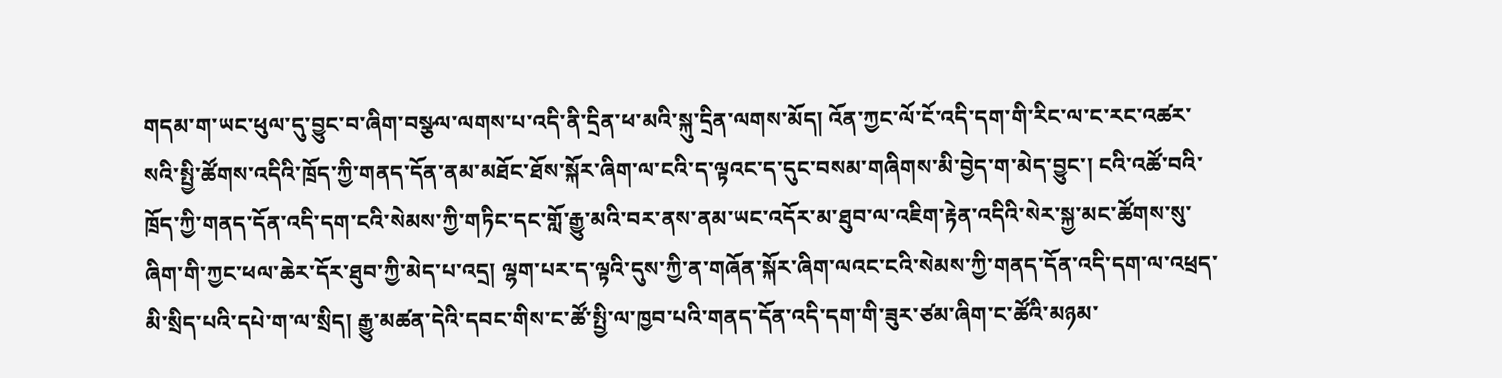གདམ་ག་ཡང་ཕུལ་དུ་བྱུང་བ་ཞིག་བསྩལ་ལགས་པ་འདི་ནི་དྲིན་ཕ་མའི་སྐུ་དྲིན་ལགས་མོད། འོན་ཀྱང་ལོ་ངོ་འདི་དག་གི་རིང་ལ་ང་རང་འཚར་སའི་སྤྱི་ཚོགས་འདིའི་ཁྲོད་ཀྱི་གནད་དོན་ནམ་མཐོང་ཐོས་སྐོར་ཞིག་ལ་ངའི་ད་ལྟའང་ད་དུང་བསམ་གཞིགས་མི་བྱེད་ག་མེད་བྱུང་། ངའི་འཚོ་བའི་ཁྲོད་ཀྱི་གནད་དོན་འདི་དག་ངའི་སེམས་ཀྱི་གཏིང་དང་གློ་རྒྱུ་མའི་བར་ནས་ནམ་ཡང་འདོར་མ་ཐུབ་ལ་འཇིག་རྟེན་འདིའི་སེར་སྐྱ་མང་ཚོགས་སུ་ཞིག་གི་ཀྱང་ཕལ་ཆེར་དོར་ཐུབ་ཀྱི་མེད་པ་འདྲ། ལྷག་པར་ད་ལྟའི་དུས་ཀྱི་ན་གཞོན་སྐོར་ཞིག་ལའང་ངའི་སེམས་ཀྱི་གནད་དོན་འདི་དག་ལ་འཕྲད་མི་སྲིད་པའི་དཔེ་ག་ལ་སྲིད། རྒྱུ་མཚན་དེའི་དབང་གིས་ང་ཚོ་སྤྱི་ལ་ཁྱབ་པའི་གནད་དོན་འདི་དག་གི་ཟུར་ཙམ་ཞིག་ང་ཚོའི་མཉམ་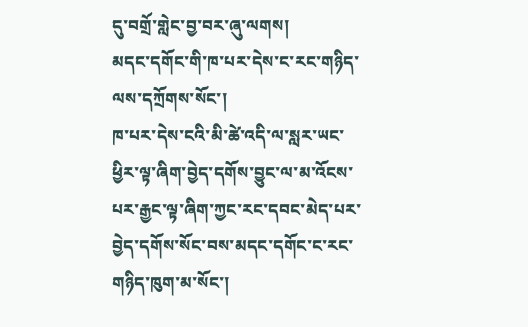དུ་བགྲོ་གླེང་བྱ་བར་ཞུ་ལགས།
མདང་དགོང་གི་ཁ་པར་དེས་ང་རང་གཉིད་ལས་དཀྲོགས་སོང་།
ཁ་པར་དེས་ངའི་མི་ཚེ་འདི་ལ་སླར་ཡང་ཕྱིར་ལྟ་ཞིག་བྱེད་དགོས་བྱུང་ལ་མ་འོངས་པར་རྒྱང་ལྟ་ཞིག་ཀྱང་རང་དབང་མེད་པར་བྱེད་དགོས་སོང་བས་མདང་དགོང་ང་རང་གཉིད་ཁུག་མ་སོང་།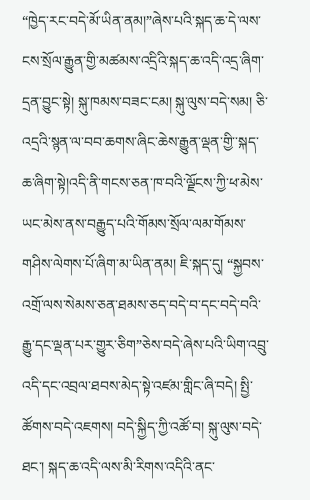“ཁྱེད་རང་བདེ་མོ་ཡིན་ནམ།”ཞེས་པའི་སྐད་ཆ་དེ་ལས་ངས་སྲོལ་རྒྱུན་གྱི་མཚམས་འདྲིའི་སྐད་ཆ་འདི་འདྲ་ཞིག་དྲན་བྱུང་སྟེ། སྐུ་ཁམས་བཟང་ངམ། སྐུ་ལུས་བདེ་སམ། ཅི་འདྲའི་སྙན་ལ་བབ་ཆགས་ཞིང་ཆེས་རྒྱུན་ལྡན་གྱི་་སྐད་ཆ་ཞིག་སྟེ།འདི་ནི་གངས་ཅན་ཁ་བའི་ལྗོངས་ཀྱི་ཕ་མེས་ཡང་མེས་ནས་བརྒྱུད་པའི་གོམས་སྲོལ་ལམ་གོམས་གཤིས་ལེགས་པོ་ཞིག་མ་ཡིན་ནམ། ཇི་སྐད་དུ། “སྐྱབས་འགྲོ་ལས་སེམས་ཅན་ཐམས་ཅད་བདེ་བ་དང་བདེ་བའི་རྒྱུ་དང་ལྡན་པར་གྱུར་ཅིག”ཅེས་བདེ་ཞེས་པའི་ཡིག་འབྲུ་འདི་དང་འབྲལ་ཐབས་མེད་སྟེ་འཛམ་གླིང་ཞི་བདེ། སྤྱི་ཚོགས་བདེ་འཇགས། བདེ་སྐྱིད་ཀྱི་འཚོ་བ། སྐུ་ལུས་བདེ་ཐང་། སྐད་ཆ་འདི་ལས་མི་རིགས་འདིའི་ནང་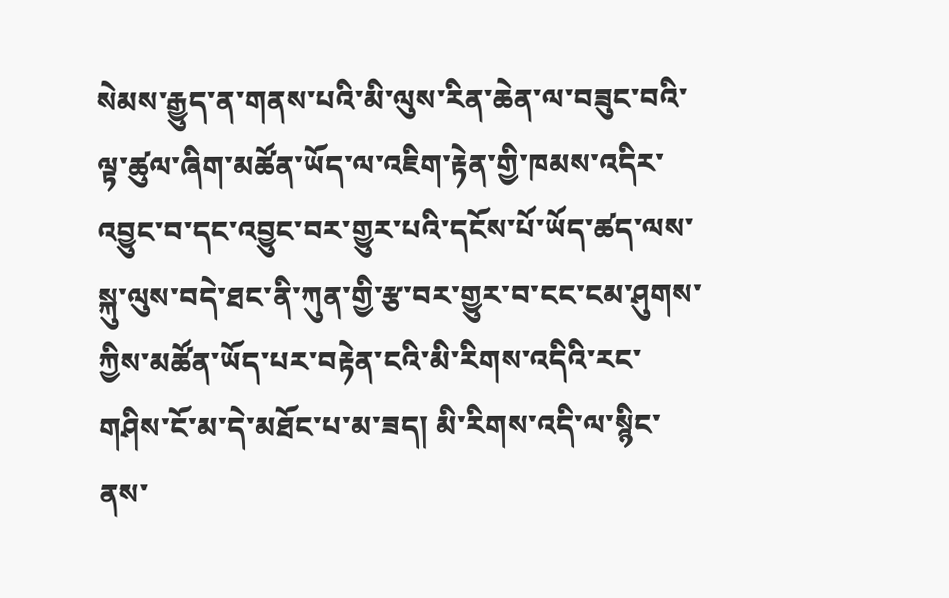སེམས་རྒྱུད་ན་གནས་པའི་མི་ལུས་རིན་ཆེན་ལ་བཟུང་བའི་ལྟ་ཚུལ་ཞིག་མཚོན་ཡོད་ལ་འཇིག་རྟེན་གྱི་ཁམས་འདིར་འབྱུང་བ་དང་འབྱུང་བར་གྱུར་པའི་དངོས་པོ་ཡོད་ཚད་ལས་སྐུ་ལུས་བདེ་ཐང་ནི་ཀུན་གྱི་རྩ་བར་གྱུར་བ་ངང་ངམ་ཤུགས་ཀྱིས་མཚོན་ཡོད་པར་བརྟེན་ངའི་མི་རིགས་འདིའི་རང་གཤིས་ངོ་མ་དེ་མཐོང་པ་མ་ཟད། མི་རིགས་འདི་ལ་སྙིང་ནས་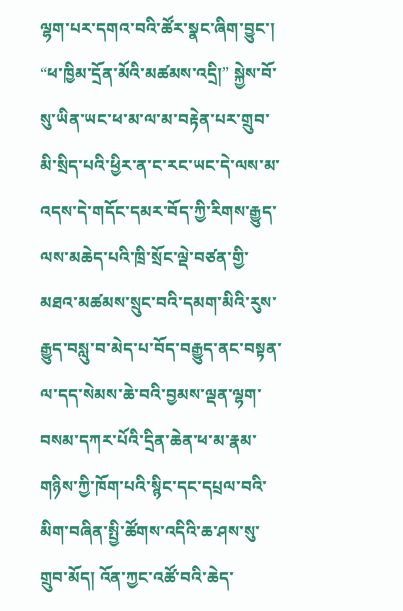ལྷག་པར་དགའ་བའི་ཚོར་སྣང་ཞིག་བྱུང་།
“ཕ་ཁྱིམ་དྲོན་མོའི་མཚམས་འདྲི།” སྐྱེས་བོ་སུ་ཡིན་ཡང་ཕ་མ་ལ་མ་བརྟེན་པར་གྲུབ་མི་སྲིད་པའི་ཕྱིར་ན་ང་རང་ཡང་དེ་ལས་མ་འདས་དེ་གདོང་དམར་བོད་ཀྱི་རིགས་རྒྱུད་ལས་མཆེད་པའི་ཁྲི་སྲོང་ལྡེ་བཙན་གྱི་མཐའ་མཚམས་སྲུང་བའི་དམག་མིའི་རུས་རྒྱུད་བསླུ་བ་མེད་པ་བོད་བརྒྱུད་ནང་བསྟན་ལ་དད་སེམས་ཆེ་བའི་བྱམས་ལྡན་ལྷག་བསམ་དཀར་པོའི་དྲིན་ཆེན་ཕ་མ་རྣམ་གཉིས་ཀྱི་ཁོག་པའི་སྙིང་དང་དཔྲལ་བའི་མིག་བཞིན་སྤྱི་ཚོགས་འདིའི་ཆ་ཤས་སུ་གྲུབ་མོད། འོན་ཀྱང་འཚོ་བའི་ཆེད་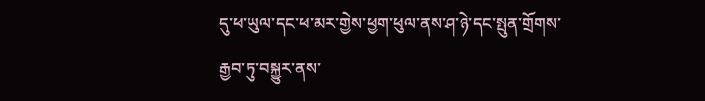དུ་ཕ་ཡུལ་དང་ཕ་མར་གྱེས་ཕྱག་ཕུལ་ནས་ཤ་ཉེ་དང་སྤུན་གྲོགས་རྒྱབ་ཏུ་བསྐྱུར་ནས་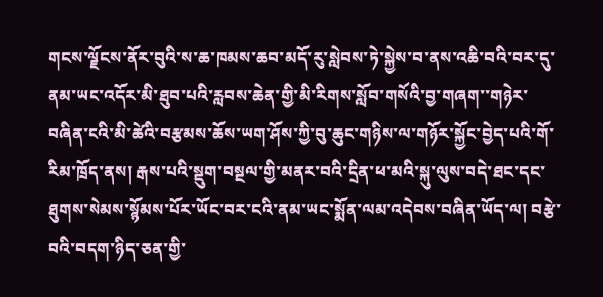གངས་ལྗོངས་ནོར་བུའི་ས་ཆ་ཁམས་ཆབ་མདོ་རུ་སླེབས་ཏེ་སྐྱེས་བ་ནས་འཆི་བའི་བར་དུ་ནམ་ཡང་འདོར་མི་ཐུབ་པའི་རླབས་ཆེན་གྱི་མི་རིགས་སློབ་གསོའི་བྱ་གཞག་་གཉེར་བཞིན་ངའི་མི་ཚེའི་བརྩམས་ཆོས་ཡག་ཤོས་ཀྱི་བུ་ཆུང་གཉིས་ལ་གཉོར་སྐྱོང་བྱེད་པའི་གོ་རིམ་ཁྲོད་ནས། རྒས་པའི་སྡུག་བསྔལ་གྱི་མནར་བའི་དྲིན་ཕ་མའི་སྐུ་ལུས་བདེ་ཐང་དང་ཐུགས་སེམས་སྙོམས་པོར་ཡོང་བར་ངའི་ནམ་ཡང་སྨོན་ལམ་འདེབས་བཞིན་ཡོད་ལ། བརྩེ་བའི་བདག་ཉིད་ཅན་གྱི་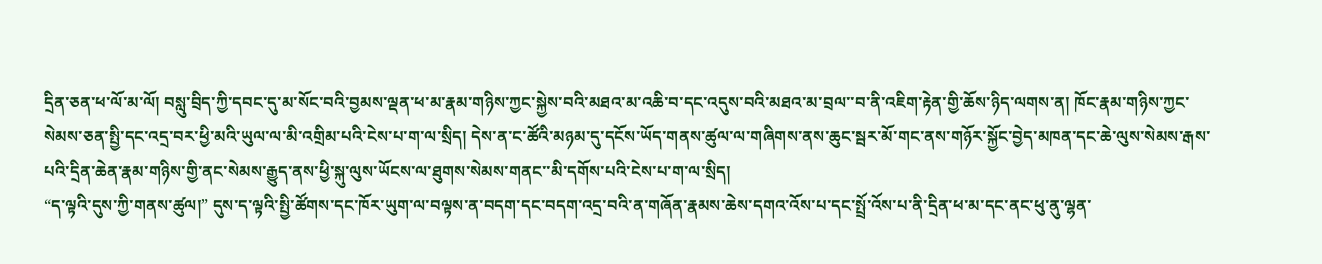དྲིན་ཅན་ཕ་ལོ་མ་ལོ། བསླུ་བྲིད་ཀྱི་དབང་དུ་མ་སོང་བའི་བྱམས་ལྡན་ཕ་མ་རྣམ་གཉིས་ཀྱང་སྐྱེས་བའི་མཐའ་མ་འཆི་བ་དང་འདུས་བའི་མཐའ་མ་བྲལ་་བ་ནི་འཇིག་རྟེན་གྱི་ཆོས་ཉིད་ལགས་ན། ཁོང་རྣམ་གཉིས་ཀྱང་སེམས་ཅན་སྤྱི་དང་འདྲ་བར་ཕྱི་མའི་ཡུལ་ལ་མི་འགྲིམ་པའི་ངེས་པ་ག་ལ་སྲིད། དེས་ན་ང་ཚོའི་མཉམ་དུ་དངོས་ཡོད་གནས་ཚུལ་ལ་གཞིགས་ནས་ཆུང་སྦར་མོ་གང་ནས་གཉོར་སྐྱོང་བྱེད་མཁན་དང་ཆེ་ལུས་སེམས་རྒས་པའི་དྲིན་ཆེན་རྣམ་གཉིས་གྱི་ནང་སེམས་རྒྱུད་ནས་ཕྱི་སྐུ་ལུས་ཡོངས་ལ་ཐུགས་སེམས་གནང་་མི་དགོས་པའི་ངེས་པ་ག་ལ་སྲིད།
“ད་ལྟའི་དུས་ཀྱི་གནས་ཚུལ།” དུས་ད་ལྟའི་སྤྱི་ཚོགས་དང་ཁོར་ཡུག་ལ་བལྟས་ན་བདག་དང་བདག་འདྲ་བའི་ན་གཞོན་རྣམས་ཆེས་དགའ་འོས་པ་དང་སྤྲོ་འོས་པ་ནི་དྲིན་ཕ་མ་དང་ནང་ཕུ་ནུ་ལྷན་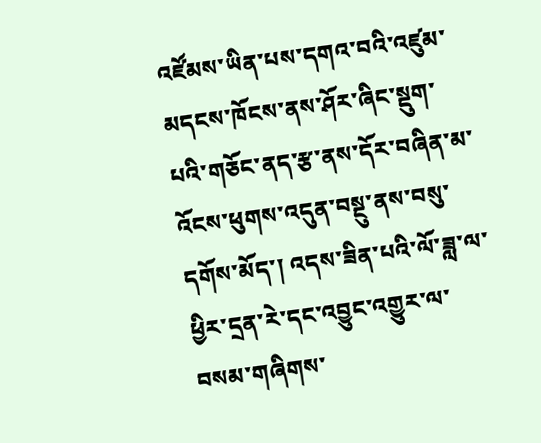འཛོམས་ཡིན་པས་དགའ་བའི་འཛུམ་མདངས་ཁོངས་ནས་ཤོར་ཞིང་སྡུག་པའི་གཅོང་ནད་རྩ་ནས་དོར་བཞིན་མ་འོངས་ཕུགས་འདུན་བསྔུ་ནས་བསུ་དགོས་མོད་། འདས་ཟིན་པའི་ལོ་ཟླ་ལ་ཕྱིར་དྲན་རེ་དང་འབྱུང་འགྱུར་ལ་བསམ་གཞིགས་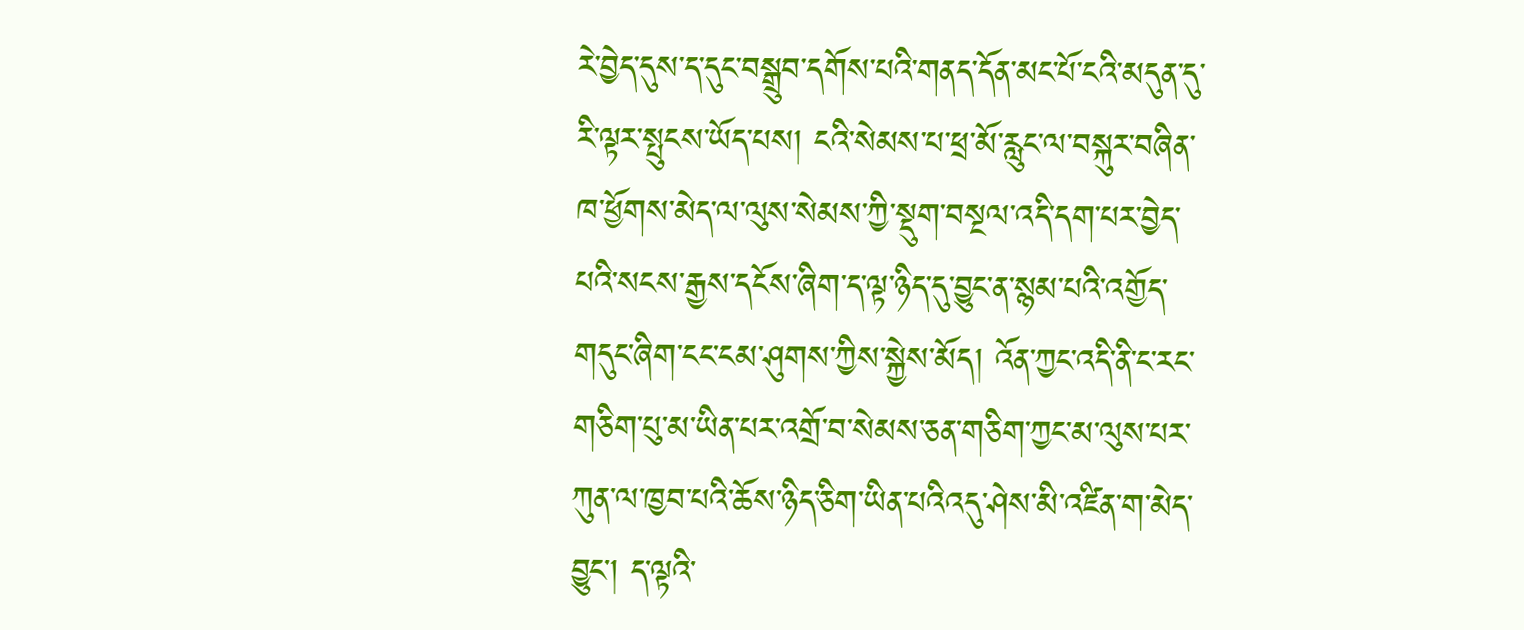རེ་བྱེད་དུས་ད་དུང་བསྒྲུབ་དགོས་པའི་གནད་དོན་མང་པོ་ངའི་མདུན་དུ་རི་ལྟར་སྤུངས་ཡོད་པས། ངའི་སེམས་པ་ཕྲ་མོ་རླུང་ལ་བསྐུར་བཞིན་ཁ་ཕྱོགས་མེད་ལ་ལུས་སེམས་ཀྱི་སྡུག་བསྔལ་འདི་དག་པར་བྱེད་པའི་སངས་རྒྱས་དངོས་ཞིག་ད་ལྟ་ཉིད་དུ་བྱུང་ན་སྙམ་པའི་འགྱོད་གདུང་ཞིག་ངང་ངམ་ཤུགས་ཀྱིས་སྐྱེས་མོད། འོན་ཀྱང་འདི་ནི་ང་རང་གཅིག་པུ་མ་ཡིན་པར་འགྲོ་བ་སེམས་ཅན་གཅིག་ཀྱང་མ་ལུས་པར་ཀུན་ལ་ཁྱབ་པའི་ཆོས་ཉིད་ཅིག་ཡིན་པའིའདུ་ཤེས་མི་འཛིན་ག་མེད་བྱུང་། ད་ལྟའི་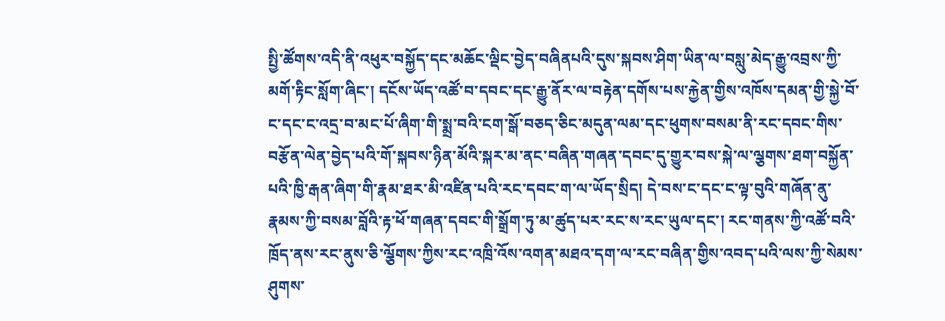སྤྱི་ཚོགས་འདི་ནི་འཕུར་བསྐྱོད་དང་མཆོང་ལྡིང་བྱེད་བཞིནཔའི་དུས་སྐབས་ཤིག་ཡིན་ལ་བསླུ་མེད་རྒྱུ་འབྲས་ཀྱི་མགོ་རྟིང་སློག་ཞིང་། དངོས་ཡོད་འཚོ་བ་དབང་དང་རྒྱུ་ནོར་ལ་བརྟེན་དགོས་པས་རྐྱེན་གྱིས་འཁོས་དམན་གྱི་སྐྱེ་བོ་ང་དང་ང་འདྲ་བ་མང་པོ་ཞིག་གི་སྨྲ་བའི་ངག་སྒོ་བཅད་ཅིང་མདུན་ལམ་དང་ཕུགས་བསམ་ནི་རང་དབང་གིས་བརྩོན་ལེན་བྱེད་པའི་གོ་སྐབས་ཉིན་མོའི་སྐར་མ་ནང་བཞིན་གཞན་དབང་དུ་གྱུར་བས་སྐེ་ལ་ལྕགས་ཐག་བསྐྱོན་པའི་ཁྱི་རྒན་ཞིག་གི་རྣམ་ཐར་མི་འཛིན་པའི་རང་དབང་ག་ལ་ཡོད་སྲིད། དེ་བས་ང་དང་ང་ལྟ་བུའི་གཞོན་ནུ་རྣམས་ཀྱི་བསམ་བློའི་རྟ་ཕོ་གཞན་དབང་གི་སྒྲོག་ཏུ་མ་ཚུད་པར་རང་ས་རང་ཡུལ་དང་། རང་གནས་ཀྱི་འཚོ་བའི་ཁྲོད་ནས་རང་ནུས་ཅི་ལྕོགས་ཀྱིས་རང་འཁྲི་འོས་འགན་མཐའ་དག་ལ་རང་བཞིན་གྱིས་འབད་པའི་ལས་ཀྱི་སེམས་ཤུགས་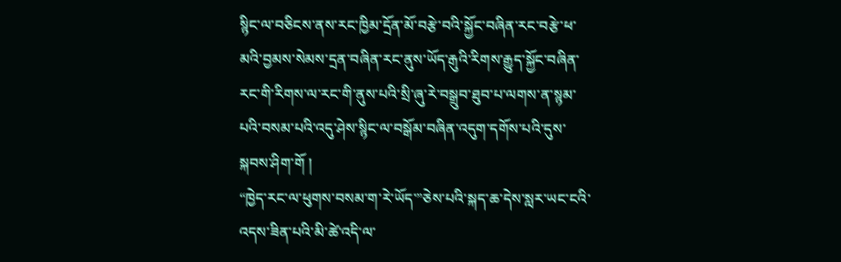སྙིང་ལ་བཅིངས་ནས་རང་ཁྱིམ་དྲོན་མོ་བརྩེ་བའི་སྐྱོང་བཞིན་རང་བརྩེ་ཕ་མའི་བྱམས་སེམས་དྲན་བཞིན་རང་ནུས་ཡོད་རྒུའི་རིགས་རྒྱུད་སྐྱོང་བཞིན་རང་གི་རིགས་ལ་རང་གི་ནུས་པའི་སྲི་ཞུ་རེ་བསྒྲུབ་ཐུབ་པ་ལགས་ན་སྙམ་པའི་བསམ་པའི་འདུ་ཤེས་སྙིང་ལ་བསྒོམ་བཞིན་འདུག་དགོས་པའི་དུས་སྐབས་ཤིག་གོ །
“ཁྱེད་རང་ལ་ཕུགས་བསམ་ག་རེ་ཡོད་”ཅེས་པའི་སྐད་ཆ་དེས་སླར་ཡང་ངའི་འདས་ཟིན་པའི་མི་ཚེ་འདི་ལ་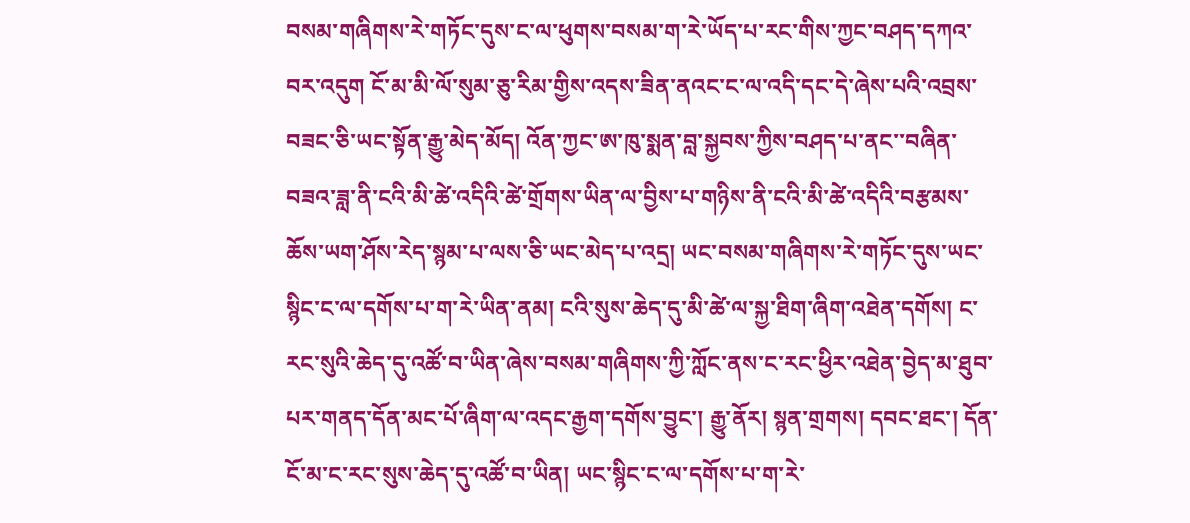བསམ་གཞིགས་རེ་གཏོང་དུས་ང་ལ་ཕུགས་བསམ་ག་རེ་ཡོད་པ་རང་གིས་ཀྱང་བཤད་དཀའ་བར་འདུག ངོ་མ་མི་ལོ་སུམ་ཅུ་རིམ་གྱིས་འདས་ཟིན་ནའང་ང་ལ་འདི་དང་དེ་ཞེས་པའི་འབྲས་བཟང་ཅི་ཡང་སྟོན་རྒྱུ་མེད་མོད། འོན་ཀྱང་ཨ་ཁུ་སྨན་བླ་སྐྱབས་ཀྱིས་བཤད་པ་ནང་་བཞིན་བཟའ་ཟླ་ནི་ངའི་མི་ཚེ་འདིའི་ཚེ་གྲོགས་ཡིན་ལ་བྱིས་པ་གཉིས་ནི་ངའི་མི་ཚེ་འདིའི་བརྩམས་ཆོས་ཡག་ཤོས་རེད་སྙམ་པ་ལས་ཅི་ཡང་མེད་པ་འདྲ། ཡང་བསམ་གཞིགས་རེ་གཏོང་དུས་ཡང་སྙིང་ང་ལ་དགོས་པ་ག་རེ་ཡིན་ནམ། ངའི་སུས་ཆེད་དུ་མི་ཚེ་ལ་སྐྱ་ཐིག་ཞིག་འཐེན་དགོས། ང་རང་སུའི་ཆེད་དུ་འཚོ་བ་ཡིན་ཞེས་བསམ་གཞིགས་ཀྱི་ཀློང་ནས་ང་རང་ཕྱིར་འཐེན་བྱེད་མ་ཐུབ་པར་གནད་དོན་མང་པོ་ཞིག་ལ་འདང་རྒྱག་དགོས་བྱུང་། རྒྱུ་ནོར། སྙན་གྲགས། དབང་ཐང་། དོན་ངོ་མ་ང་རང་སུས་ཆེད་དུ་འཚོ་བ་ཡིན། ཡང་སྙིང་ང་ལ་དགོས་པ་ག་རེ་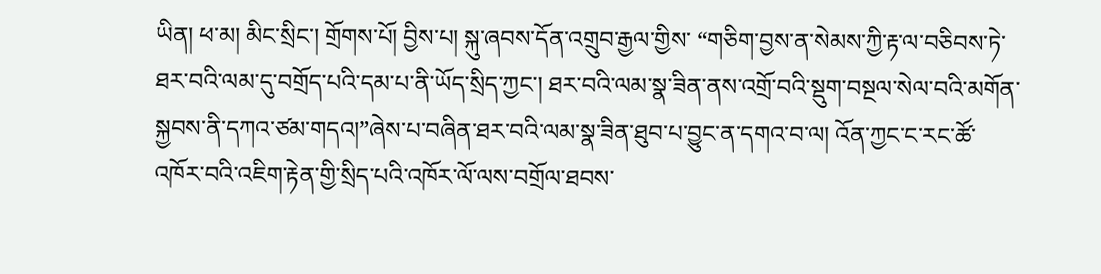ཡིན། ཕ་མ། མིང་སྲིང་། གྲོགས་པོ། བྱིས་པ། སྐུ་ཞབས་དོན་འགྲུབ་རྒྱལ་གྱིས་ “གཅིག་བྱས་ན་སེམས་ཀྱི་རྟ་ལ་བཅིབས་ཏེ་ཐར་བའི་ལམ་དུ་བགྲོད་པའི་དམ་པ་ནི་ཡོད་སྲིད་ཀྱང་། ཐར་བའི་ལམ་སྣ་ཟིན་ནས་འགྲོ་བའི་སྡུག་བསྔལ་སེལ་བའི་མགོན་སྐྱབས་ནི་དཀའ་ཙམ་གདའ།”ཞེས་པ་བཞིན་ཐར་བའི་ལམ་སྣ་ཟིན་ཐུབ་པ་བྱུང་ན་དགའ་བ་ལ། འོན་ཀྱང་ང་རང་ཚོ་འཁོར་བའི་འཇིག་རྟེན་གྱི་སྲིད་པའི་འཁོར་ལོ་ལས་བགྲོལ་ཐབས་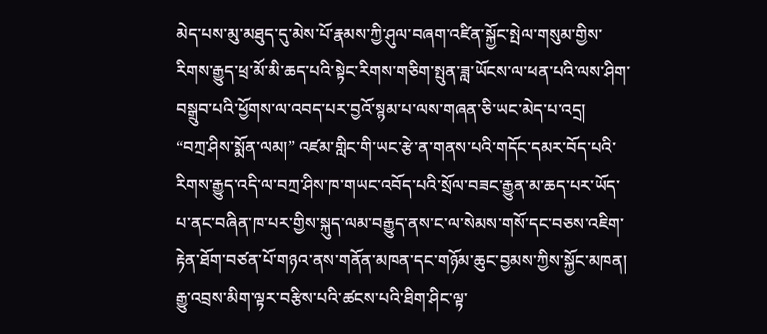མེད་པས་མུ་མཐུད་དུ་མེས་པོ་རྣམས་ཀྱི་ཤུལ་བཞག་འཛིན་སྐྱོང་སྤེལ་གསུམ་གྱིས་རིགས་རྒྱུད་ཕྲ་མོ་མི་ཆད་པའི་སྟེང་རིགས་གཅིག་སྤུན་ཟླ་ཡོངས་ལ་ཕན་པའི་ལས་ཤིག་བསྒྲུབ་པའི་ཕྱོགས་ལ་འབད་པར་བྱའོ་སྙམ་པ་ལས་གཞན་ཅི་ཡང་མེད་པ་འདྲ།
“བཀྲ་ཤིས་སྨོན་ལམ།” འཛམ་གླིང་གི་ཡང་རྩེ་ན་གནས་པའི་གདོང་དམར་བོད་པའི་རིགས་རྒྱུད་འདི་ལ་བཀྲ་ཤིས་ཁ་གཡང་འབོད་པའི་སྲོལ་བཟང་རྒྱུན་མ་ཆད་པར་ཡོད་པ་ནང་བཞིན་ཁ་པར་གྱིས་སྐུད་ལམ་བརྒྱུད་ནས་ང་ལ་སེམས་གསོ་དང་བཅས་འཇིག་རྟེན་ཐོག་བཙན་པོ་གཉའ་ནས་གནོན་མཁན་དང་གཉོམ་ཆུང་བྱམས་ཀྱིས་སྐྱོང་མཁན། རྒྱུ་འབྲས་མིག་ལྟར་བརྩིས་པའི་ཚངས་པའི་ཐིག་ཤིང་ལྟ་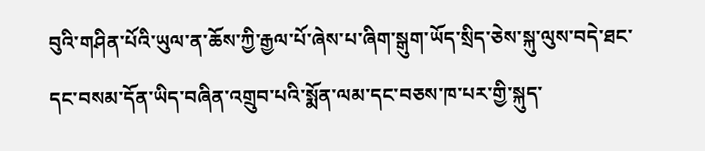བུའི་གཤིན་པོའི་ཡུལ་ན་ཆོས་ཀྱི་རྒྱལ་པོ་ཞེས་པ་ཞིག་སྒུག་ཡོད་སྲིད་ཅེས་སྐུ་ལུས་བདེ་ཐང་དང་བསམ་དོན་ཡིད་བཞིན་འགྲུབ་པའི་སྨོན་ལམ་དང་བཅས་ཁ་པར་གྱི་སྐུད་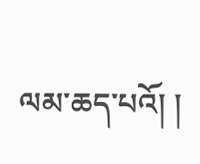ལམ་ཆད་པའོ། །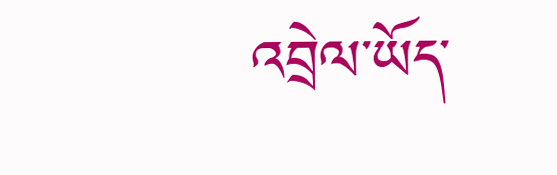འབྲེལ་ཡོད་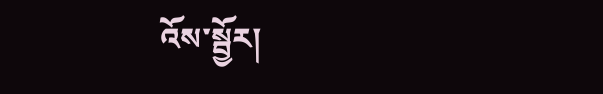འོས་སྦྱོར།